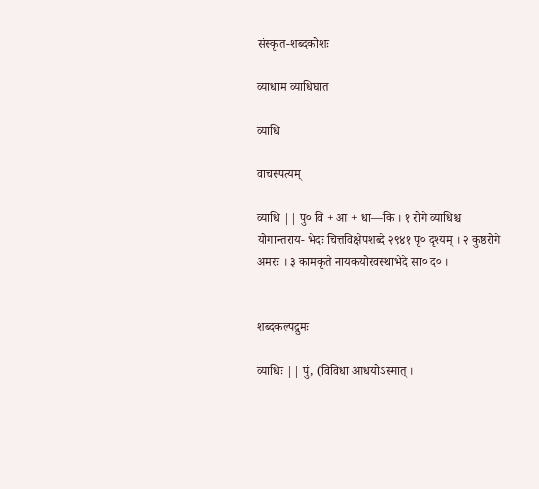संस्कृत-शब्दकोशः

व्याधाम व्याधिघात

व्याधि

वाचस्पत्यम्

व्याधि || पु० वि + आ + धा—कि । १ रोगे व्याधिश्च योगान्तराय- भेदः चित्तविक्षेपशब्दे २९४१ पृ० दृश्यम् । २ कुष्ठरोगे अमरः । ३ कामकृते नायकयोरवस्थाभेदे सा० द० ।


शब्दकल्पद्रुमः

व्याधिः || पुं, (विविधा आधयोऽस्मात् ।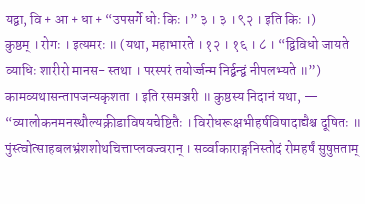यद्वा, वि + आ + धा + “उपसर्गे धोः किः ।” ३ । ३ । ९२ । इति किः ।)
कुष्ठम् । रोगः । इत्यमरः ॥ (यथा, महाभारते । १२ । १६ । ८ । “द्विविधो जायते व्याधिः शारीरो मानस- स्तथा । परस्परं तयोर्ज्जन्म निर्द्बन्द्वं नीपलभ्यते ॥”)
कामव्यथासन्तापजन्यकृशता । इति रसमञ्जरी ॥ कुष्ठस्य निदानं यथा, —
“व्यालोकनमनस्थौल्यक्रीडाविषयचेष्टितैः । विरोधरूक्षभीहर्षविषादाद्यैश्च दूषितः ॥ पुंस्त्वोत्साहबलभ्रंशशोथचित्ताप्लवज्वरान् । सर्व्वाकाराङ्गनिस्तोदं रोमहर्षं सुषुप्तताम्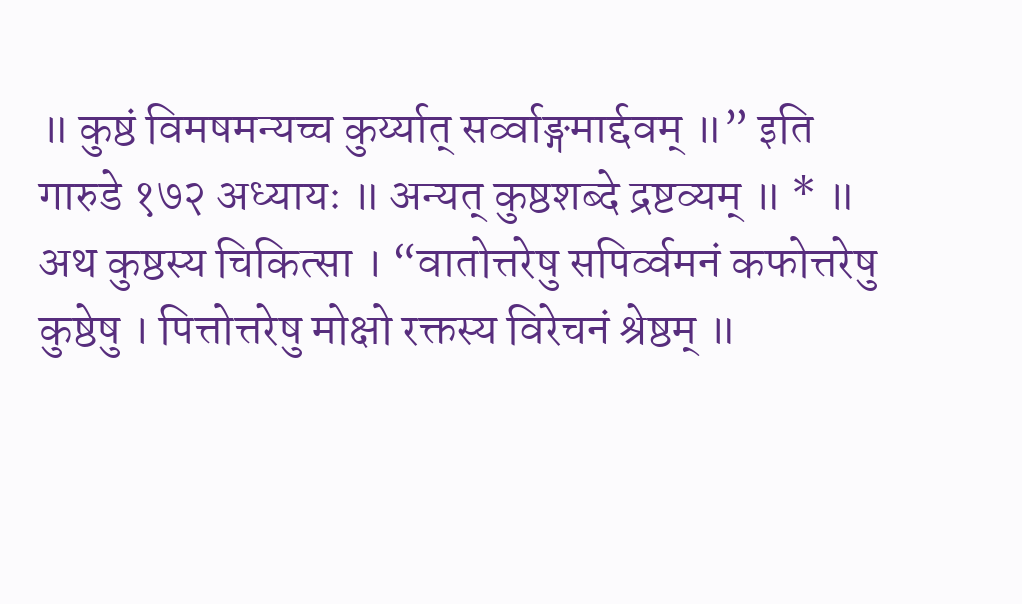॥ कुष्ठं विमषमन्यच्च कुर्य्यात् सर्व्वाङ्गमार्द्दवम् ॥” इति गारुडे १७२ अध्यायः ॥ अन्यत् कुष्ठशब्दे द्रष्टव्यम् ॥ * ॥
अथ कुष्ठस्य चिकित्सा । “वातोत्तरेषु सपिर्व्वमनं कफोत्तरेषु कुष्ठेषु । पित्तोत्तरेषु मोक्षो रक्तस्य विरेचनं श्रेष्ठम् ॥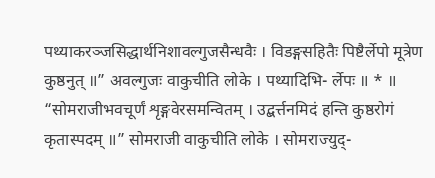पथ्याकरञ्जसिद्धार्थनिशावल्गुजसैन्धवैः । विडङ्गसहितैः पिष्टैर्लेपो मूत्रेण कुष्ठनुत् ॥” अवल्गुजः वाकुचीति लोके । पथ्यादिभि- र्लेपः ॥ * ॥
“सोमराजीभवचूर्णं शृङ्गवेरसमन्वितम् । उद्बर्त्तनमिदं हन्ति कुष्ठरोगं कृतास्पदम् ॥” सोमराजी वाकुचीति लोके । सोमराज्युद्-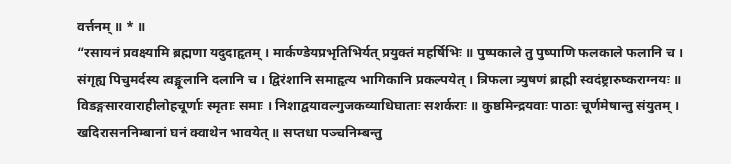वर्त्तनम् ॥ * ॥
“रसायनं प्रवक्ष्यामि ब्रह्मणा यदुदाहृतम् । मार्कण्डेयप्रभृतिभिर्यत् प्रयुक्तं महर्षिभिः ॥ पुष्पकाले तु पुष्पाणि फलकाले फलानि च । संगृह्य पिचुमर्दस्य त्वङ्मूलानि दलानि च । द्विरंशानि समाहृत्य भागिकानि प्रकल्पयेत् । त्रिफला त्र्युषणं ब्राह्मी स्वदंष्ट्रारुष्कराग्नयः ॥ विडङ्गसारवाराहीलोहचूर्णाः स्मृताः समाः । निशाद्वयावल्गुजकव्याधिघाताः सशर्कराः ॥ कुष्ठमिन्द्रयवाः पाठाः चूर्णमेषान्तु संयुतम् । खदिरासननिम्बानां घनं क्वाथेन भावयेत् ॥ सप्तधा पञ्चनिम्बन्तु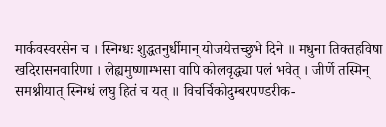मार्कवस्वरसेन च । स्निग्धः शुद्धतनुर्धीमान् योजयेत्तच्छुभे दिने ॥ मधुना तिक्तहविषा खदिरासनवारिणा । लेह्यमुष्णाम्भसा वापि कोलवृद्ध्या पलं भवेत् । जीर्णे तस्मिन् समश्नीयात् स्निग्धं लघु हितं च यत् ॥ विचर्चिकोदुम्बरपण्डरीक-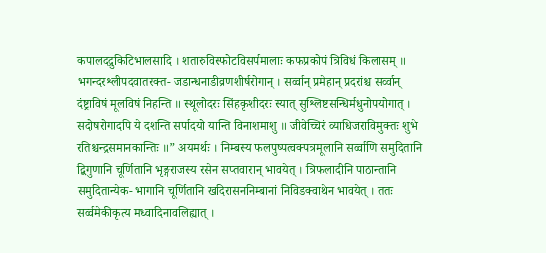कपालदद्रुकिटिभालसादि । शतारुविस्फोटविसर्पमालाः कफप्रकोपं त्रिविधं किलासम् ॥ भगन्दरश्लीपदवातरक्त- जडान्धनाडीव्रणशीर्षरोगान् । सर्व्वान् प्रमेहान् प्रदरांश्च सर्व्वान् दंष्ट्राविषं मूलविषं निहन्ति ॥ स्थूलोदरः सिंहकृशीदरः स्यात् सुश्लिष्टसन्धिर्मधुनोपयोगात् । सदोषरोगादपि ये दशन्ति सर्पादयो यान्ति विनाशमाशु ॥ जीवेच्चिरं व्याधिजराविमुक्तः शुभे रतिश्चन्द्रसमानकान्तिः ॥” अयमर्थः । निम्बस्य फलपुष्पत्वक्पत्रमूलानि सर्व्वाणि समुदितानि द्बिगुणानि चूर्णितानि भृङ्गराजस्य रसेन सप्तवारान् भावयेत् । त्रिफलादीनि पाठान्तानि समुदितान्येक- भागानि चूर्णितानि खदिरासननिम्बानां निविडक्वाथेन भावयेत् । ततः सर्व्वमेकीकृत्य मध्वादिनावलिह्यात् ।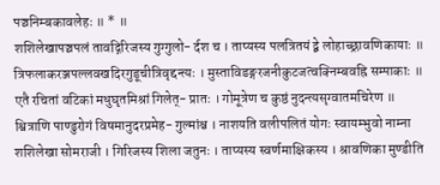पञ्चनिम्बकावलेहः ॥ * ॥
शशिलेखापञ्चपलं तावद्गिरिजस्य गुग्गुलो- र्दश च । ताप्यस्य पलत्रितयं द्बे लोहाच्छ्रावणिकायाः ॥ त्रिफलाकरञ्जपल्लवखदिरगुडूचीत्रिवृद्दन्त्यः । मुस्ताविडङ्गरजनीकुटजत्वक्निम्बवह्रि सम्पाकाः ॥ एतै रचितां वटिकां मधुघृतमिश्रां गिलेत्- प्रातः । गोमूत्रेण च कुष्ठं नुदन्त्यसृग्वातमचिरेण ॥ श्वित्राणि पाण्डुरोगं विषमानुदरप्रमेह- गुल्मांश्च । नाशयति वलीपलितं योगः स्वायम्भुवो नाम्ना शशिलेखा सोमराजी । गिरिजस्य शिला जतुनः । ताप्यस्य स्वर्णमाक्षिकस्य । श्रावणिका मुण्डीति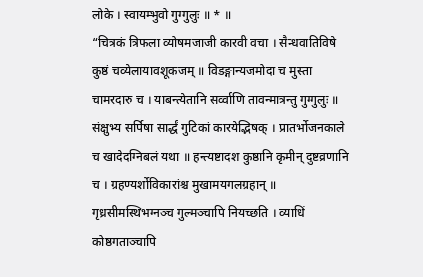लोके । स्वायम्भुवो गुग्गुलुः ॥ * ॥
“चित्रकं त्रिफला व्योषमजाजी कारवी वचा । सैन्धवातिविषे कुष्ठं चव्येलायावशूकजम् ॥ विडङ्गान्यजमोदा च मुस्ता चामरदारु च । याबन्त्येतानि सर्व्वाणि तावन्मात्रन्तु गुग्गुलुः ॥ संक्षुभ्य सर्पिषा सार्द्धं गुटिकां कारयेद्भिषक् । प्रातर्भोजनकाले च खादेदग्निबलं यथा ॥ हन्त्यष्टादश कुष्ठानि कृमीन् दुष्टव्रणानि च । ग्रहण्यर्शोविकारांश्च मुखामयगलग्रहान् ॥ गृध्रसीमस्थिभग्नञ्च गुल्मञ्चापि नियच्छति । व्याधिं कोष्ठगताञ्चापि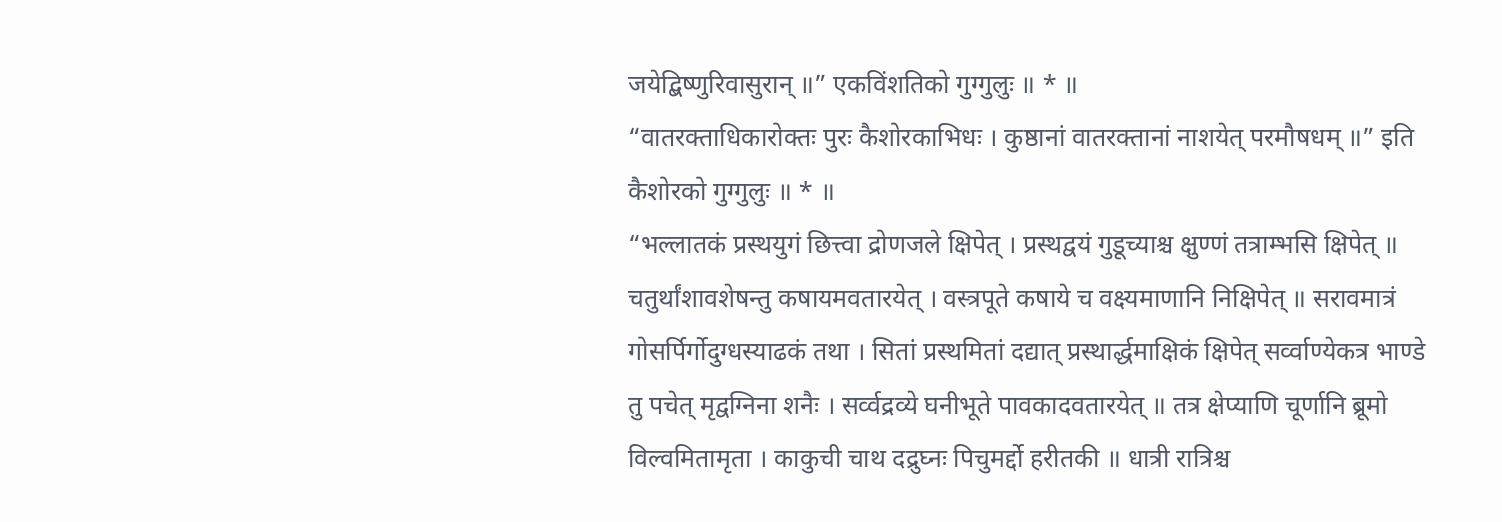जयेद्बिष्णुरिवासुरान् ॥” एकविंशतिको गुग्गुलुः ॥ * ॥
“वातरक्ताधिकारोक्तः पुरः कैशोरकाभिधः । कुष्ठानां वातरक्तानां नाशयेत् परमौषधम् ॥” इति कैशोरको गुग्गुलुः ॥ * ॥
“भल्लातकं प्रस्थयुगं छित्त्वा द्रोणजले क्षिपेत् । प्रस्थद्वयं गुडूच्याश्च क्षुण्णं तत्राम्भसि क्षिपेत् ॥ चतुर्थांशावशेषन्तु कषायमवतारयेत् । वस्त्रपूते कषाये च वक्ष्यमाणानि निक्षिपेत् ॥ सरावमात्रं गोसर्पिर्गोदुग्धस्याढकं तथा । सितां प्रस्थमितां दद्यात् प्रस्थार्द्धमाक्षिकं क्षिपेत् सर्व्वाण्येकत्र भाण्डे तु पचेत् मृद्वग्निना शनैः । सर्व्वद्रव्ये घनीभूते पावकादवतारयेत् ॥ तत्र क्षेप्याणि चूर्णानि ब्रूमो विल्वमितामृता । काकुची चाथ दद्रुघ्नः पिचुमर्द्दो हरीतकी ॥ धात्री रात्रिश्च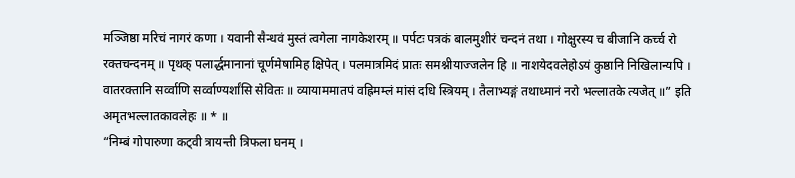मञ्जिष्ठा मरिचं नागरं कणा । यवानी सैन्धवं मुस्तं त्वगेला नागकेशरम् ॥ पर्पटः पत्रकं बालमुशीरं चन्दनं तथा । गोक्षुरस्य च बीजानि कर्च्च रो रक्तचन्दनम् ॥ पृथक् पलार्द्धमानानां चूर्णमेषामिह क्षिपेत् । पलमात्रमिदं प्रातः समश्नीयाज्जलेन हि ॥ नाशयेदवलेहोऽयं कुष्ठानि निखिलान्यपि । वातरक्तानि सर्व्वाणि सर्व्वाण्यर्शांसि सेवितः ॥ व्यायाममातपं वह्रिमम्लं मांसं दधि स्त्रियम् । तैलाभ्यङ्गं तथाध्मानं नरो भल्लातके त्यजेत् ॥” इति अमृतभल्लातकावलेहः ॥ * ॥
“निम्बं गोपारुणा कट्वी त्रायन्ती त्रिफला घनम् ।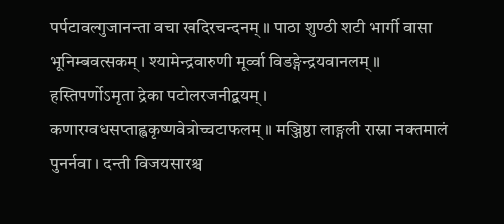पर्पटावल्गुजानन्ता वचा खदिरचन्दनम् ॥ पाठा शुण्ठी शटी भार्गी वासा भूनिम्बवत्सकम् । श्यामेन्द्रवारुणी मूर्व्वा विडङ्गेन्द्रयवानलम् ॥ हस्तिपर्णोऽमृता द्रेका पटोलरजनीद्बयम् । कणारग्वधसप्ताह्वकृष्णवेत्रोच्चटाफलम् ॥ मञ्जिष्ठा लाङ्गली रास्ना नक्तमालं पुनर्नवा । दन्ती विजयसारश्च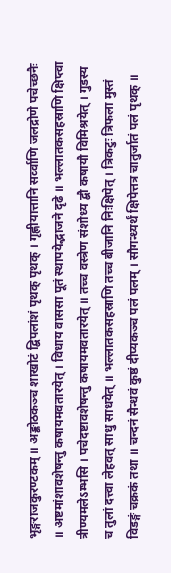भृङ्गराजकुरण्टकम् ॥ अङ्कोठकञ्च शाखोटं द्बिपलांशं पृथक् पृथक् । गृह्णीयात्तानि सर्व्वाणि जलद्रोणे पचेच्छनैः ॥ अष्टमांशावशेषन्तु कषायमवतारयेत् । विधाय वाससा पूतं स्थापयेद्भाजने दृढे ॥ भल्लातकसहस्राणि क्षिप्त्वा त्रीण्यमलेऽम्भसि । पचेदष्टावशेषन्तु कषायमवतारयेत् ॥ तच्च वस्त्रेण संशोध्य द्बौ कषायौ विमिश्रयेत् । गुडस्य च तुलां दत्त्वा लेहवत् साधु साधयेत् ॥ भल्लातकसहस्राणि तच्च बीजानि निःक्षिपेत् । त्रिकटुः त्रिफला मुस्तं विडङ्गं चक्रकं तथा ॥ चन्दनं सैन्धवं कुष्ठं दीप्यकञ्च पलं पलम् । सौगन्ध्यर्थं क्षिपेत्तत्र चातुर्जातं पलं पृथक् ॥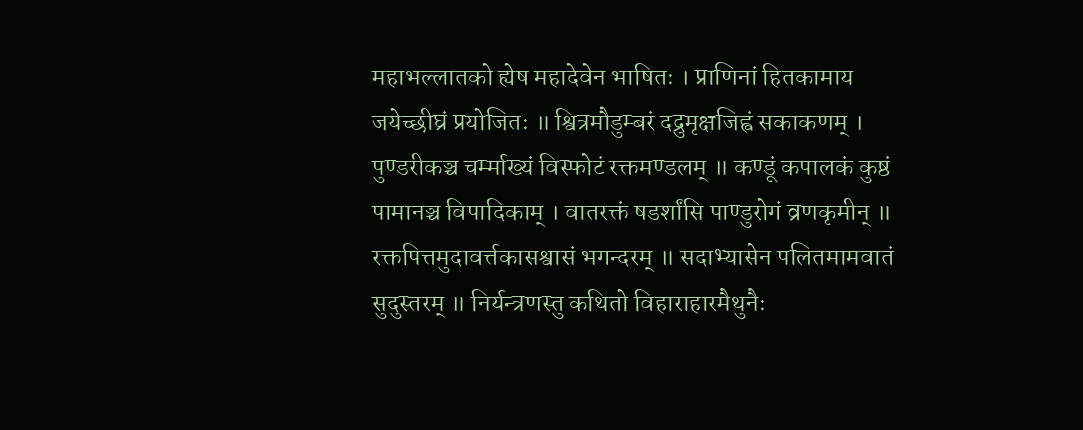महाभल्लातको ह्येष महादेवेन भाषितः । प्राणिनां हितकामाय जयेच्छीघ्रं प्रयोजितः ॥ श्वित्रमौडुम्बरं दद्रुमृक्षजिह्वं सकाकणम् । पुण्डरीकञ्च चर्म्माख्यं विस्फोटं रक्तमण्डलम् ॥ कण्डूं कपालकं कुष्ठं पामानञ्च विपादिकाम् । वातरक्तं षडर्शांसि पाण्डुरोगं व्रणकृमीन् ॥ रक्तपित्तमुदावर्त्तकासश्वासं भगन्दरम् ॥ सदाभ्यासेन पलितमामवातं सुदुस्तरम् ॥ निर्यन्त्रणस्तु कथितो विहाराहारमैथुनैः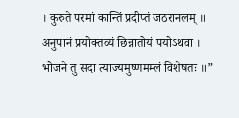। कुरुते परमां कान्तिं प्रदीप्तं जठरानलम् ॥ अनुपानं प्रयोक्तव्यं छिन्नातोयं पयोऽथवा । भोजने तु सदा त्याज्यमुष्णमम्लं विशेषतः ॥”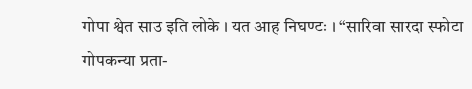गोपा श्वेत साउ इति लोके । यत आह निघण्टः । “सारिवा सारदा स्फोटा गोपकन्या प्रता-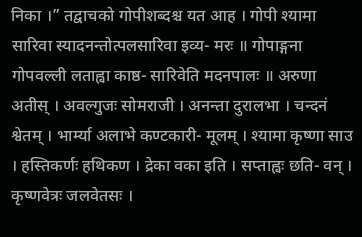निका ।” तद्वाचको गोपीशब्दश्च यत आह । गोपी श्यामा सारिवा स्यादनन्तोत्पलसारिवा इव्य- मरः ॥ गोपाङ्गना गोपवल्ली लताह्वा काष्ठ- सारिवेति मदनपालः ॥ अरुणा अतीस् । अवल्गुजः सोमराजी । अनन्ता दुरालभा । चन्दनं श्वेतम् । भार्म्या अलाभे कण्टकारी- मूलम् । श्यामा कृष्णा साउ । हस्तिकर्णः हथिकण । द्रेका वका इति । सप्ताह्वः छति- वन् । कृष्णवेत्रः जलवेतसः ।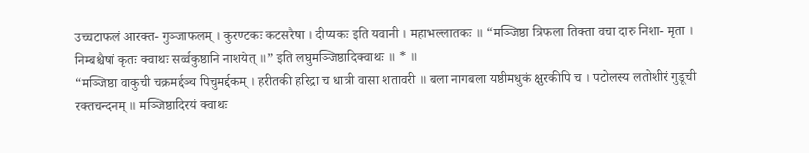उच्चटाफलं आरक्त- गुञ्जाफलम् । कुरण्टकः कटसरैषा । दीप्यकः इति यवानी । महाभल्लातकः ॥ “मञ्जिष्ठा त्रिफला तिक्ता वचा दारु निशा- मृता । निम्बश्चैषां कृतः क्वाथः सर्व्वकुष्ठानि नाशयेत् ॥” इति लघुमञ्जिष्ठादिक्वाथः ॥ * ॥
“मञ्जिष्ठा वाकुची चक्रमर्द्दञ्च पिचुमर्द्दकम् । हरीतकी हरिद्रा च धात्री वासा शतावरी ॥ बला नागबला यष्ठीमधुकं क्षुरकीपि च । पटोलस्य लतोशीरं गुडूची रक्तचन्दनम् ॥ मञ्जिष्ठादिरयं क्वाथः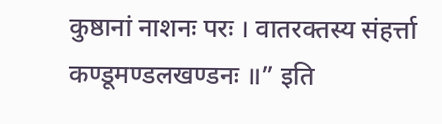कुष्ठानां नाशनः परः । वातरक्तस्य संहर्त्ता कण्डूमण्डलखण्डनः ॥” इति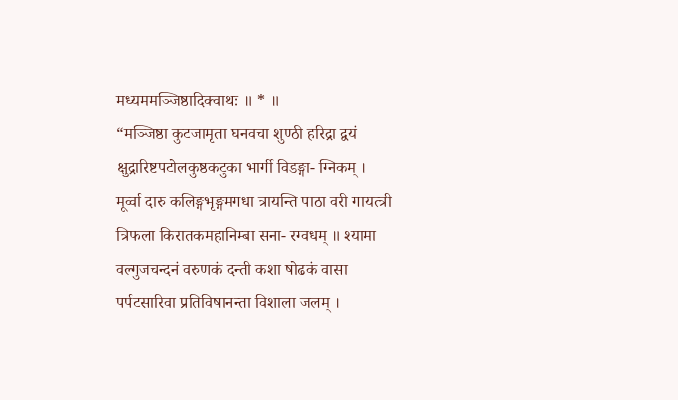मध्यममञ्जिष्ठादिक्वाथः ॥ * ॥
“मञ्जिष्ठा कुटजामृता घनवचा शुण्ठी हरिद्रा द्वयं क्षुद्रारिष्टपटोलकुष्ठकटुका भार्गी विडङ्गा- ग्निकम् । मूर्व्वा दारु कलिङ्गभृङ्गमगधा त्रायन्ति पाठा वरी गायत्त्री त्रिफला किरातकमहानिम्बा सना- रग्वधम् ॥ श्यामा वल्गुजचन्दनं वरुणकं दन्ती कशा षोढकं वासा पर्पटसारिवा प्रतिविषानन्ता विशाला जलम् ।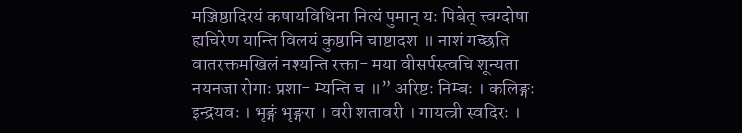मञ्जिष्ठादिरयं कषायविधिना नित्यं पुमान् यः पिबेत् त्त्वग्दोषा ह्यचिरेण यान्ति विलयं कुष्ठानि चाष्टादश ॥ नाशं गच्छति वातरक्तमखिलं नश्यन्ति रक्ता- मया वीसर्पस्त्वचि शून्यता नयनजा रोगाः प्रशा- म्यन्ति च ॥” अरिष्टः निम्बः । कलिङ्गः इन्द्रयवः । भृङ्गं भृङ्गरा । वरी शतावरी । गायत्त्री स्वदिरः ।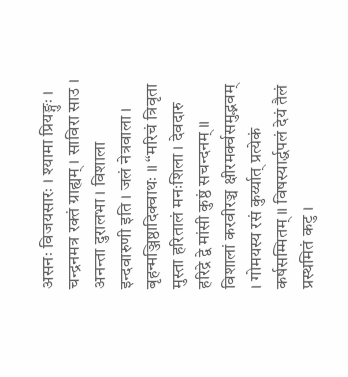असनः विजयसारः । श्यामा प्रियङ्गुः । चन्द्रनमत्र रक्तं ग्राह्यम् । साविरा साउ । अनन्ता दुरालभा । विशाला इन्दवारुणी इति । जलं नेत्रवाला । बृहन्मञ्जिष्ठादिक्वाथः ॥ “मरिचं त्रिवृता मुस्ता हरितालं मनःशिला । देवदारु हरिद्रे द्वे मांसी कुष्ठं सचन्दनम् ॥ विशालां करवीरञ्च क्षीरमर्क्वसमुद्भवम् । गोमयस्य रसं कुर्य्यात् प्रत्येकं कर्षसम्मितम् ॥ विषस्यार्द्धपलं देयं तैलं प्रस्थमितं कटु ।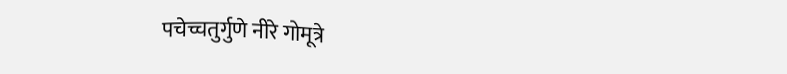पचेच्चतुर्गुणे नीरे गोमूत्रे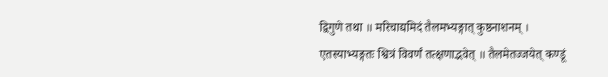द्विगुणे तथा ॥ मरिचाद्यमिदं तैलमभ्यङ्गात् कुष्ठनाशनम् । एतस्याभ्यङ्गतः श्वित्रं विवर्णं तत्क्षणाद्भवेत् ॥ तैलमेतज्जयेत् कण्डूं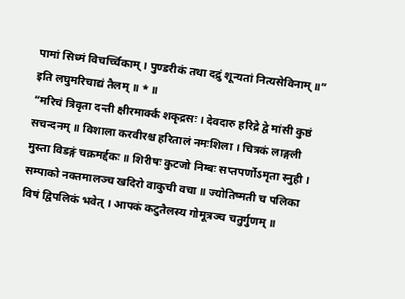पामां सिध्मं विचर्च्चिकाम् । पुण्डरीकं तथा दद्रुं शून्यतां नित्यसेविनाम् ॥” इति लघुमरिचाद्यं तैलम् ॥ * ॥
“मरिचं त्रिवृता दन्ती क्षीरमार्क्कं शकृद्रसः । देवदारु हरिद्रे द्वे मांसी कुष्ठं सचन्दनम् ॥ विशाला करवीरश्च हरितालं नमःशिला । चित्रकं लाङ्गली मुस्ता विडङ्गं चक्रमर्द्दकः ॥ शिरीषः कुटजो निम्बः सप्तपर्णोऽमृता स्नुही । सम्पाको नक्तमालञ्च खदिरो वाकुची वचा ॥ ज्योतिष्मती च पलिका विषं द्विपलिकं भवेत् । आपकं कटुतैलस्य गोमूत्रञ्च चतुर्गुणम् ॥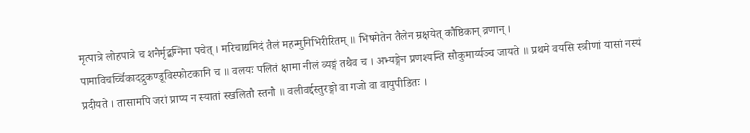मृत्पात्रे लोहपात्रे च शनैर्मृद्बग्निना पचेत् । मरिचाद्यमिदं तैलं महन्मुनिभिरीरितम् ॥ भिषगेतेन तैलेन म्रक्षयेत् कौष्ठिकान् व्रणान् । पामाविचर्च्चिकादद्रुकण्डूविस्फोटकानि च ॥ वलयः पलितं क्षामा नीलं व्यङ्गं तथैव च । अभ्यङ्गेन प्रणश्यन्ति सौकुमार्य्यञ्च जायते ॥ प्रथमे वयसि स्त्रीणां यासां नस्यं प्रदीयते । तासामपि जरां प्राप्य न स्यातां स्खलितौ स्तनौ ॥ वलीवर्द्दस्तुरङ्गो वा गजो वा वायुपीडितः ।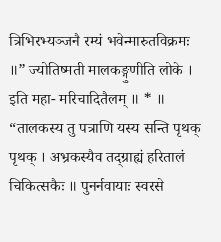त्रिभिरभ्यञ्जनै रम्यं भवेन्मारुतविक्रमः ॥” ज्योतिष्मती मालकङ्गुणीति लोके । इति महा- मरिचादितैलम् ॥ * ॥
“तालकस्य तु पत्राणि यस्य सन्ति पृथक् पृथक् । अभ्रकस्यैव तद्ग्राह्यं हरितालं चिकित्सकैः ॥ पुनर्नवायाः स्वरसे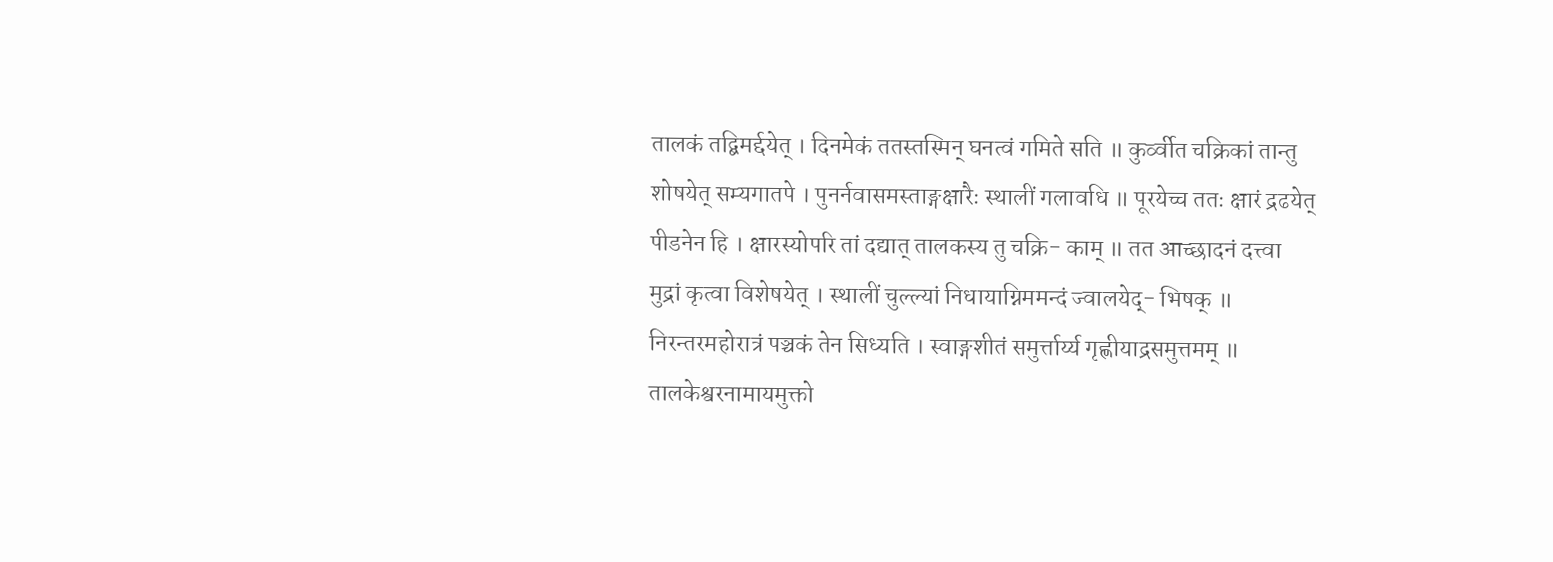तालकं तद्बिमर्द्दयेत् । दिनमेकं ततस्तस्मिन् घनत्वं गमिते सति ॥ कुर्व्वीत चक्रिकां तान्तु शोषयेत् सम्यगातपे । पुनर्नवासमस्ताङ्गक्षारैः स्थालीं गलावधि ॥ पूरयेच्च ततः क्षारं द्रढयेत् पीडनेन हि । क्षारस्योपरि तां दद्यात् तालकस्य तु चक्रि- काम् ॥ तत आच्छादनं दत्त्वा मुद्रां कृत्वा विशेषयेत् । स्थालीं चुल्ल्यां निधायाग्निममन्दं ज्वालयेद्- भिषक् ॥ निरन्तरमहोरात्रं पञ्चकं तेन सिध्यति । स्वाङ्गशीतं समुर्त्तार्य्य गृह्णीयाद्रसमुत्तमम् ॥ तालकेश्वरनामायमुक्तो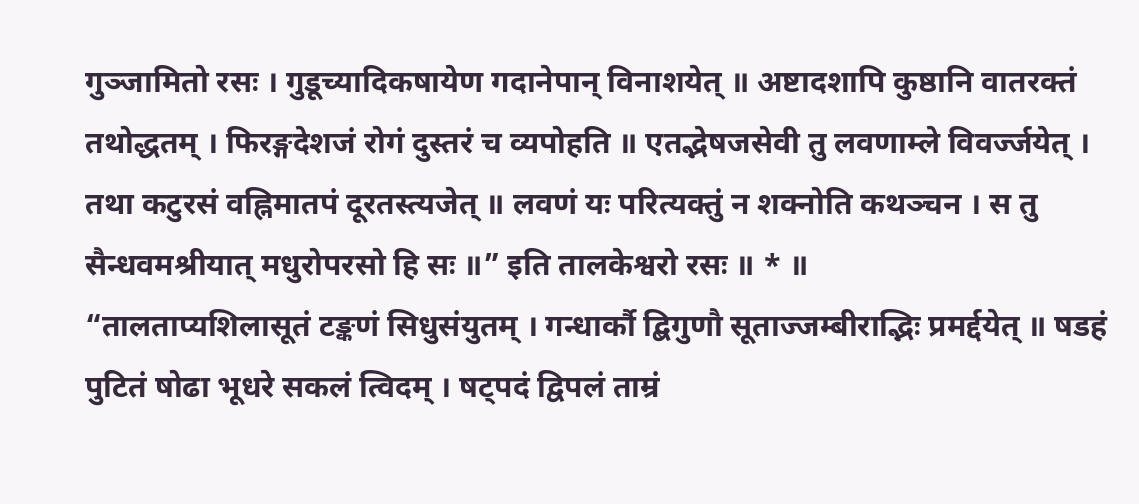गुञ्जामितो रसः । गुडूच्यादिकषायेण गदानेपान् विनाशयेत् ॥ अष्टादशापि कुष्ठानि वातरक्तं तथोद्धतम् । फिरङ्गदेशजं रोगं दुस्तरं च व्यपोहति ॥ एतद्भेषजसेवी तु लवणाम्ले विवर्ज्जयेत् । तथा कटुरसं वह्निमातपं दूरतस्त्यजेत् ॥ लवणं यः परित्यक्तुं न शक्नोति कथञ्चन । स तु सैन्धवमश्रीयात् मधुरोपरसो हि सः ॥” इति तालकेश्वरो रसः ॥ * ॥
“तालताप्यशिलासूतं टङ्कणं सिधुसंयुतम् । गन्धार्कौ द्बिगुणौ सूताज्जम्बीराद्भिः प्रमर्द्दयेत् ॥ षडहं पुटितं षोढा भूधरे सकलं त्विदम् । षट्पदं द्विपलं ताम्रं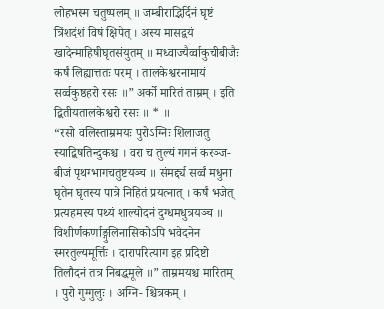लोहभस्म चतुष्पलम् ॥ जम्बीराद्भिर्दिनं घृष्टं त्रिंशदंशं विषं क्षिपेत् । अस्य मासद्वयं खादेन्माहिषीघृतसंयुतम् ॥ मध्वाज्यैर्व्वाकुचीबीजैः कर्षं लिह्यात्ततः परम् । तालकेश्वरनामायं सर्व्वकुष्ठहरो रसः ॥” अर्को मारितं ताम्रम् । इति द्बितीयतालकेश्वरो रसः ॥ * ॥
“रसो वलिस्ताम्रमयः पुरोऽग्निः शिलाजतु स्याद्बिषतिन्दुकश्च । वरा च तुल्यं गगनं करञ्ज- बीजं पृथग्भागचतुष्टयञ्च ॥ संमर्द्द्य सर्व्वं मधुना घृतेन घृतस्य पात्रे निहितं प्रयत्नात् । कर्षं भजेत् प्रत्यहमस्य पथ्यं शाल्योदनं दुग्धमधुत्रयञ्च ॥ विशीर्णकर्णाङ्गुलिनासिकोऽपि भवेदनेन स्मरतुल्यमूर्त्तिः । दारापरित्याग इह प्रदिष्टो तिलौदनं तत्र निबद्धमूले ॥” ताम्रमयश्च मारितम् । पुरो गुग्गुलुः । अग्नि- श्चित्रकम् ।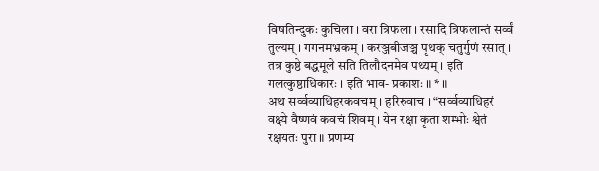विषतिन्दुकः कुचिला । वरा त्रिफला । रसादि त्रिफलान्तं सर्व्वं तुल्यम् । गगनमभ्रकम् । करञ्जबीजञ्च पृथक् चतुर्गुणं रसात् । तत्र कुष्ठे बद्धमूले सति तिलौदनमेव पथ्यम् । इति गलत्कुष्ठाधिकारः । इति भाव- प्रकाशः ॥ * ॥
अथ सर्व्वव्याधिहरकवचम् । हरिरुवाच । “सर्व्वव्याधिहरं वक्ष्ये वैष्णवं कवचं शिवम् । येन रक्षा कृता शम्भोः श्वेतं रक्षयतः पुरा ॥ प्रणम्य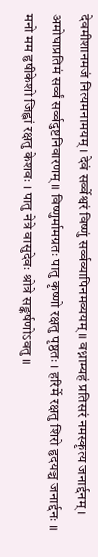देवमीशानमजं नित्यमनामयम् । देवं सर्व्वेश्वरं विष्णुं सर्व्वव्यापिनमव्ययम् ॥ वध्नाम्यहं प्रतिसरं नमस्कृत्य जनार्द्दनम् । अमोघाप्रतिमं सर्व्वं सर्व्वदुष्टनिवारणम् ॥ विष्णुर्मामग्रतः पातु कृष्णो रक्षतु पृष्ठतः । हरिर्मे रक्षतु शिरो हृदयञ्च जनार्द्दनः ॥ मनो मम हृषीकेशो जिह्वां रक्षतु केशवः । पातु नेत्रे वासुदेवः श्रोत्रे सङ्कर्षणोऽवतु ॥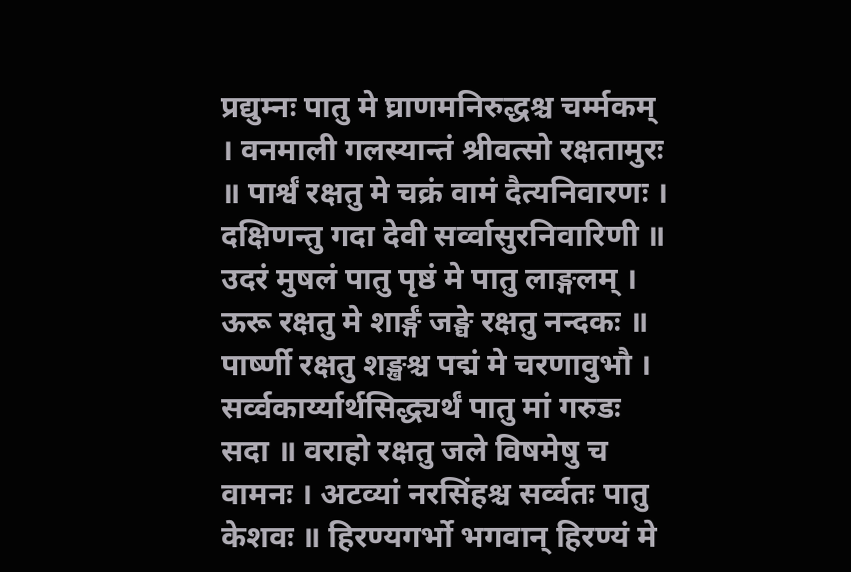प्रद्युम्नः पातु मे घ्राणमनिरुद्धश्च चर्म्मकम् । वनमाली गलस्यान्तं श्रीवत्सो रक्षतामुरः ॥ पार्श्वं रक्षतु मे चक्रं वामं दैत्यनिवारणः । दक्षिणन्तु गदा देवी सर्व्वासुरनिवारिणी ॥ उदरं मुषलं पातु पृष्ठं मे पातु लाङ्गलम् । ऊरू रक्षतु मे शार्ङ्गं जङ्घे रक्षतु नन्दकः ॥ पार्ष्णी रक्षतु शङ्खश्च पद्मं मे चरणावुभौ । सर्व्वकार्य्यार्थसिद्ध्यर्थं पातु मां गरुडः सदा ॥ वराहो रक्षतु जले विषमेषु च वामनः । अटव्यां नरसिंहश्च सर्व्वतः पातु केशवः ॥ हिरण्यगर्भो भगवान् हिरण्यं मे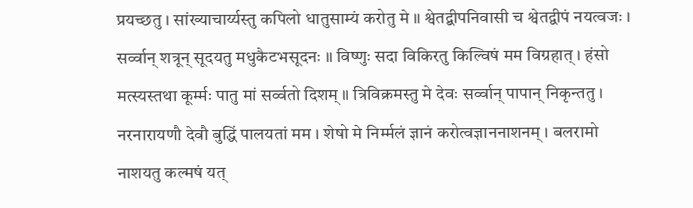प्रयच्छतु । सांख्याचार्य्यस्तु कपिलो धातुसाम्यं करोतु मे ॥ श्वेतद्बीपनिवासी च श्वेतद्वीपं नयत्वजः । सर्व्वान् शत्रून् सूदयतु मधुकैटभसूदनः ॥ विष्णुः सदा विकिरतु किल्विषं मम विग्रहात् । हंसो मत्स्यस्तथा कूर्म्मः पातु मां सर्व्वतो दिशम् ॥ त्रिविक्रमस्तु मे देवः सर्व्वान् पापान् निकृन्ततु । नरनारायणौ देवौ बुद्धिं पालयतां मम । शेषो मे निर्म्मलं ज्ञानं करोत्वज्ञाननाशनम् । बलरामो नाशयतु कल्मषं यत्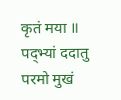कृतं मया ॥ पद्भ्यां ददातु परमो मुखं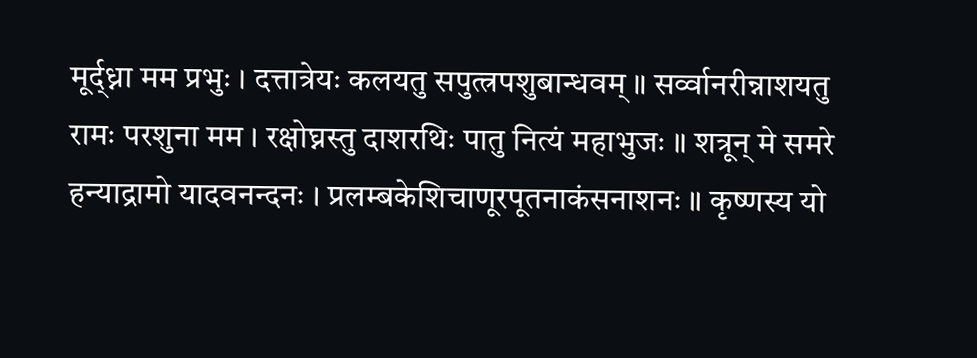मूर्द्ध्ना मम प्रभुः । दत्तात्रेयः कलयतु सपुत्त्रपशुबान्धवम् ॥ सर्व्वानरीन्नाशयतु रामः परशुना मम । रक्षोघ्नस्तु दाशरथिः पातु नित्यं महाभुजः ॥ शत्रून् मे समरे हन्याद्रामो यादवनन्दनः । प्रलम्बकेशिचाणूरपूतनाकंसनाशनः ॥ कृष्णस्य यो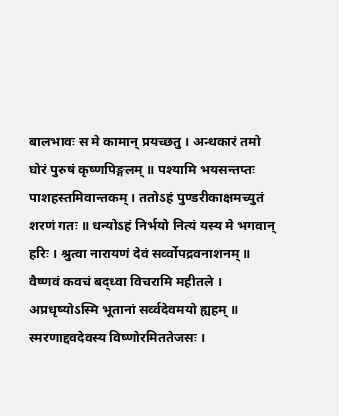बालभावः स मे कामान् प्रयच्छतु । अन्धकारं तमो घोरं पुरुषं कृष्णपिङ्गलम् ॥ पश्यामि भयसन्तप्तः पाशहस्तमिवान्तकम् । ततोऽहं पुण्डरीकाक्षमच्युतं शरणं गतः ॥ धन्योऽहं निर्भयो नित्यं यस्य मे भगवान् हरिः । श्रुत्वा नारायणं देवं सर्व्वोपद्रवनाशनम् ॥ वैष्णवं कवचं बद्ध्वा विचरामि महीतले । अप्रधृष्योऽस्मि भूतानां सर्व्वदेवमयो ह्यहम् ॥ स्मरणाद्दवदेवस्य विष्णोरमिततेजसः ।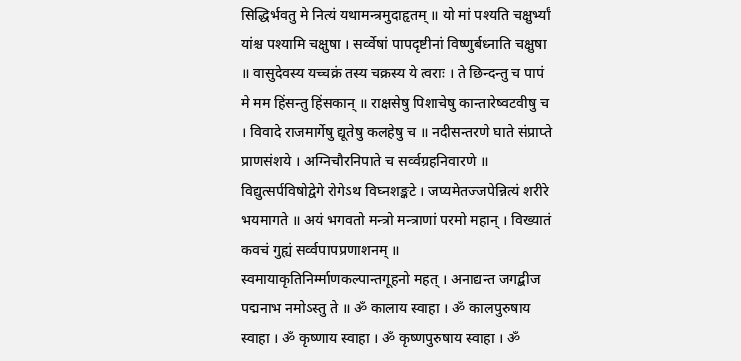सिद्धिर्भवतु मे नित्यं यथामन्त्रमुदाहृतम् ॥ यो मां पश्यति चक्षुर्भ्यां यांश्च पश्यामि चक्षुषा । सर्व्वेषां पापदृष्टीनां विष्णुर्बध्नाति चक्षुषा ॥ वासुदेवस्य यच्चक्रं तस्य चक्रस्य ये त्वराः । ते छिन्दन्तु च पापं मे मम हिंसन्तु हिंसकान् ॥ राक्षसेषु पिशाचेषु कान्तारेष्वटवीषु च । विवादे राजमार्गेषु द्यूतेषु कलहेषु च ॥ नदीसन्तरणे घाते संप्राप्ते प्राणसंशये । अग्निचौरनिपाते च सर्व्वग्रहनिवारणे ॥ विद्युत्सर्पविषोद्वेगे रोगेऽथ विघ्नशङ्कटे । जप्यमेतज्जपेन्नित्यं शरीरे भयमागते ॥ अयं भगवतो मन्त्रो मन्त्राणां परमो महान् । विख्यातं कवचं गुह्यं सर्व्वपापप्रणाशनम् ॥ स्वमायाकृतिनिर्म्माणकल्पान्तगूहनो महत् । अनाद्यन्त जगद्बीज पद्मनाभ नमोऽस्तु ते ॥ ॐ कालाय स्वाहा । ॐ कालपुरुषाय स्वाहा । ॐ कृष्णाय स्वाहा । ॐ कृष्णपुरुषाय स्वाहा । ॐ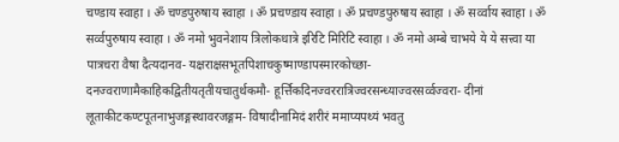चण्डाय स्वाहा । ॐ चण्डपुरुषाय स्वाहा । ॐ प्रचण्डाय स्वाहा । ॐ प्रचण्डपुरुषाय स्वाहा । ॐ सर्व्वाय स्वाहा । ॐ सर्व्वपुरुषाय स्वाहा । ॐ नमो भुवनेशाय त्रिलोकधात्रे इरिटि मिरिटि स्वाहा । ॐ नमो अम्बे चाभये ये ये सत्त्वा या पात्रचरा वैषा दैत्यदानव- यक्षराक्षसभूतपिशाचकुष्माण्डापस्मारकोच्छा- दनज्वराणामैकाहिकद्वितीयतृतीयचातुर्थकमौ- हूर्त्तिकदिनज्वररात्रिज्वरसन्ध्याज्वरसर्व्वज्वरा- दीनां लूताकीटकण्टपूतनाभुजङ्गस्थावरजङ्गम- विषादीनामिदं शरीरं ममाप्यपथ्यं भवतु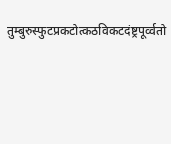तुम्बुरुस्फुटप्रकटोत्कठविकटदंष्ट्रपूर्व्वतो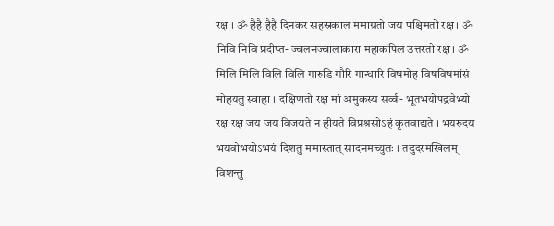रक्ष । ॐ हैहै हैहै दिनकर सहस्रकाल ममाग्रतो जय पश्चिमतो रक्ष । ॐ निवि निवि प्रदीप्त- ज्वलनज्वालाकारा महाकपिल उत्तरतो रक्ष । ॐ मिलि मिलि विलि विलि गारुडि गौरि गान्धारि विषमोह विषविषमांसं मोहयतु स्वाहा । दक्षिणतो रक्ष मां अमुकस्य सर्व्व- भूतभयोपद्रवेभ्यो रक्ष रक्ष जय जय विजयते न हीयते विप्रश्रसोऽहं कृतवाद्यते । भयरुदय भयवोभयोऽभयं दिशतु ममास्तात् सादनमच्युतः । तदुदरमखिलम् विशन्तु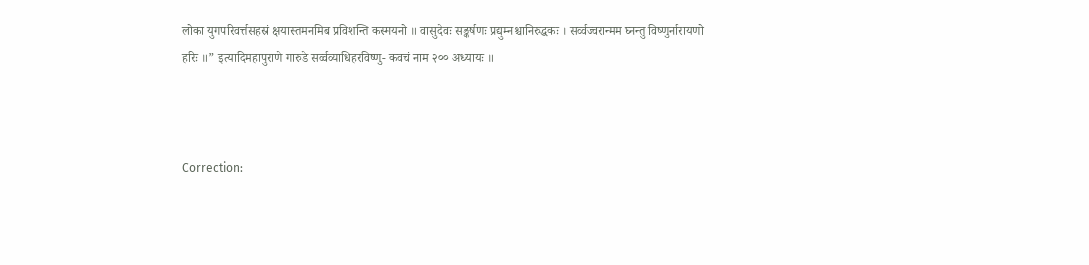लोका युगपरिवर्त्तसहस्रं क्षयास्तमनमिब प्रविशन्ति कस्मयनो ॥ वासुदेवः सङ्कर्षणः प्रद्युम्नश्चानिरुद्धकः । सर्व्वज्वरान्मम घ्नन्तु विष्णुर्नारायणो हरिः ॥” इत्यादिमहापुराणे गारुडे सर्व्वव्याधिहरविष्णु- कवचं नाम २०० अध्यायः ॥



Correction: